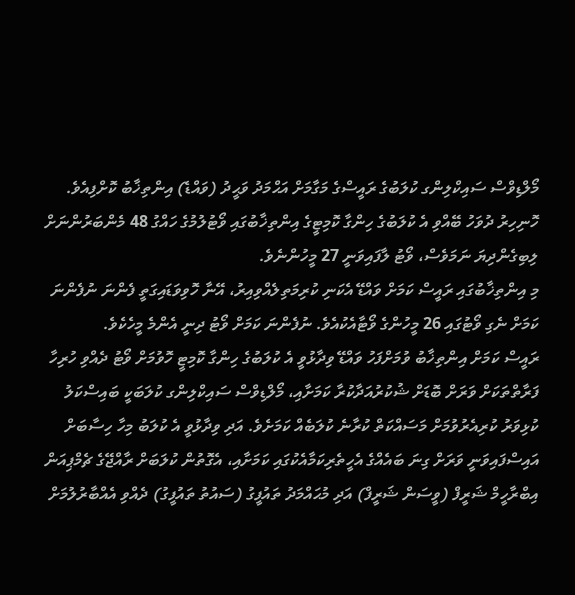މޯލްޑިވްސް ސައިކްލިންގ ކުލަބުގެ ރައީސްގެ މަގާމަށް އަޙްމަދު ވަޙީދު (ވައްޑެ) އިންތިޚާބު ކޮށްފިއެވެ.
ހޮނިހިރު ދުވަހު ބޭއްވި އެ ކުލަބުގެ ހިންގާ ކޮމިޓީގެ އިންތިޚާބުގައި ވޯޓުލުމުގެ ހައްގު 48 މެންބަރުންނަށް ލިބިގެންދިޔަ ނަމަވެސް، ވޯޓު ލާފައިވަނީ 27 މީހުންނެވެ.
މި އިންތިޚާބުގައި ރައީސް ކަމަށް ވައްޑޭ އެކަނި ކުރިމަތިލެއްވިއިރު، އޭނާ ހޮވިވަޑައިގަތީ ފެންނަ ނުފެންނަ ކަމަށް ނެގި ވޯޓުގައި 26 މީހުންގެ ވޯޓާއެކުއެވެ. ނުފެންނަ ކަމަށް ވޯޓު ދިނީ އެންމެ މީހެކެވެ.
ރައީސް ކަމަށް އިންތިޚާބު ވުމަށްފަހު ވައްޑޭ ވިދާޅުވީ އެ ކުލަބުގެ ހިންގާ ކޮމިޓީ ހޮވުމަށް ވޯޓު ދެއްވި ހުރިހާ ފަރާތްތަކަށް ވަރަށް ބޮޑަށް ޝުކުރުއަދާކުރާ ކަމަށާއި، މޯލްޑިވްސް ސައިކްލިންގ ކުލަބަކީ ބައިސްކަލު ކުޅިވަރު ކުރިއެރުވުމަށް މަސައްކަތް ކުރާނެ ކުލަބެއް ކަމަށެވެ. އަދި ވިދާޅުވީ އެ ކުލަބު މިހާ ހިސާބަށް އައިސްފައިވަނީ ވަރަށް ގިނަ ބައެއްގެ އެހީތެރިކަމާއެކުގައި ކަމަށާއި، އެގޮތުން ކުލަބަށް ރާއްޖޭގެ ޗެމްޕިއަން އިބްރާހީމް ޝަރީފް (ވީސަން ޝަރީފް) އަދި މުޙައްމަދު ތައުފީގު (ސައުތު ތައުފީގު) ދެއްވި އެއްބާރުލުމަށް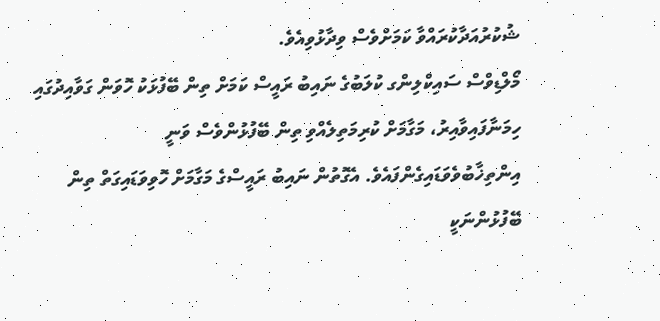ޝުކުރުއަދާކުރައްވާ ކަމަށްވެސް ވިދާޅުވިއެވެ.
މޯލްޑިވްސް ސައިކްލިންގ ކުލަބުގެ ނައިބު ރައީސް ކަމަށް ތިން ބޭފުޅަކު ހޮވަން ގަވާއިދުގައި ހިމަނާފައިވާއިރު، މަގާމަށް ކުރިމަތިލެއްވި ތިން ބޭފުޅުންވެސް ވަނީ އިންތިޚާބުވެވަޑައިގެންފައެވެ. އެގޮތުން ނައިބު ރައީސްގެ މަގާމަށް ހޮވިވަޑައިގަތް ތިން ބޭފުޅުންނަކީ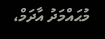މުޙައްމަދު އާދަމް،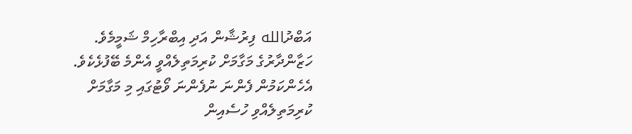އަބްދުالله ފިރުޝާން އަދި އިބްރާހިމް ޝަމީމެވެ.
ހަޒާންދާރުގެ މަގާމަށް ކުރިމަތިލެއްވީ އެންމެ ބޭފުޅެކެވެ. އެހެންކަމުން ފެންނަ ނުފެންނަ ވޯޓުގައި މި މަގާމަށް ކުރިމަތިލެއްވި ހުސެއިން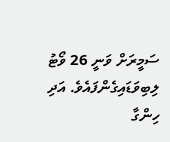ސަމީރަށް ވަނީ 26 ވޯޓު ލިބިވަޑައިގެންފައެވެ. އަދި ހިންގާ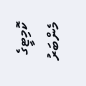ކޮމިޓީގެ މެންބަރު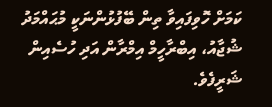ކަމަށް ހޮވިފައިވާ ތިން ބޭފުޅުންނަކީ މުޙައްމަދު ޝުޖާއު، އިބްރާހީމް އިމްރާން އަދި ހުސެއިން ޝަރީފެވެ.